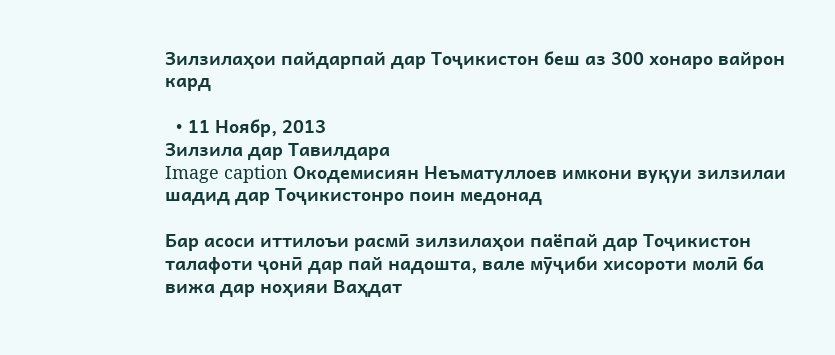Зилзилаҳои пайдарпай дар Тоҷикистон беш аз 300 хонаро вайрон кард

  • 11 Ноябр, 2013
Зилзила дар Тавилдара
Image caption Окодемисиян Неъматуллоев имкони вуқуи зилзилаи шадид дар Тоҷикистонро поин медонад

Бар асоси иттилоъи расмӣ зилзилаҳои паёпай дар Тоҷикистон талафоти ҷонӣ дар пай надошта, вале мӯҷиби хисороти молӣ ба вижа дар ноҳияи Ваҳдат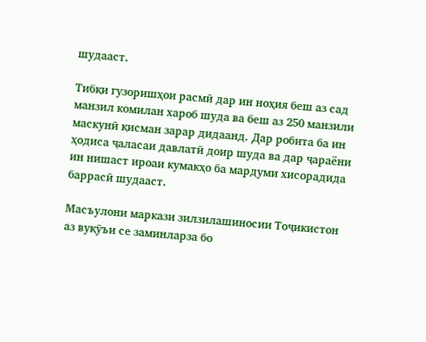шудааст.

Тибқи гузоришҳои расмӣ дар ин ноҳия беш аз сад манзил комилан хароб шуда ва беш аз 250 манзили маскунӣ қисман зарар дидаанд. Дар робита ба ин ҳодиса ҷаласаи давлатӣ доир шуда ва дар ҷараёни ин нишаст ироаи кумакҳо ба мардуми хисорадида баррасӣ шудааст.

Масъулони маркази зилзилашиносии Тоҷикистон аз вуқӯъи се заминларза бо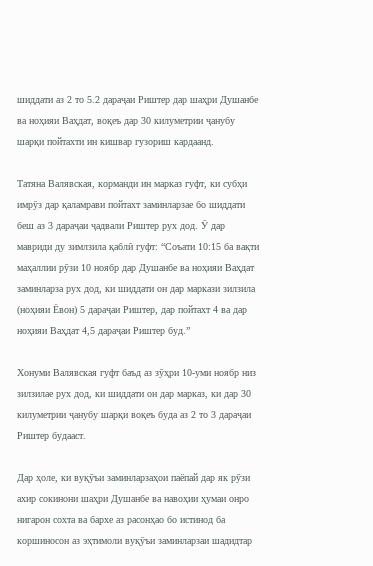шиддати аз 2 то 5.2 дараҷаи Риштер дар шаҳри Душанбе ва ноҳияи Ваҳдат, воқеъ дар 30 килуметрии ҷанубу шарқи пойтахти ин кишвар гузориш кардаанд.

Татяна Валявская, корманди ин марказ гуфт, ки субҳи имрӯз дар қаламрави пойтахт заминларзае бо шиддати беш аз 3 дараҷаи ҷадвали Риштер рух дод. Ӯ дар мавриди ду зимлзила қаблӣ гуфт: “Соъати 10:15 ба вақти маҳаллии рӯзи 10 ноябр дар Душанбе ва ноҳияи Ваҳдат заминларза рух дод, ки шиддати он дар маркази зилзила (ноҳияи Ёвон) 5 дараҷаи Риштер, дар пойтахт 4 ва дар ноҳияи Ваҳдат 4,5 дараҷаи Риштер буд.”

Хонуми Валявская гуфт баъд аз зӯҳри 10-уми ноябр низ зилзилае рух дод, ки шиддати он дар марказ, ки дар 30 килуметрии ҷанубу шарқи воқеъ буда аз 2 то 3 дараҷаи Риштер будааст.

Дар ҳоле, ки вуқӯъи заминларзаҳои паёпай дар як рӯзи ахир сокинони шаҳри Душанбе ва навоҳии ҳумаи онро нигарон сохта ва бархе аз расонҳао бо истинод ба коршиносон аз эҳтимоли вуқӯъи заминларзаи шадидтар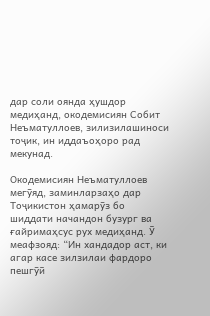дар соли оянда ҳушдор медиҳанд, окодемисиян Собит Неъматуллоев, зилизилашиноси тоҷик, ин иддаъоҳоро рад мекунад.

Окодемисиян Неъматуллоев мегӯяд, заминларзаҳо дар Тоҷикистон ҳамарӯз бо шиддати начандон бузург ва ғайримаҳсус рух медиҳанд. Ӯ меафзояд: “Ин хандадор аст, ки агар касе зилзилаи фардоро пешгӯӣ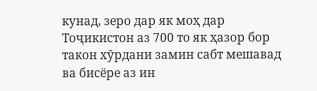кунад, зеро дар як моҳ дар Тоҷикистон аз 700 то як ҳазор бор такон хӯрдани замин сабт мешавад ва бисёре аз ин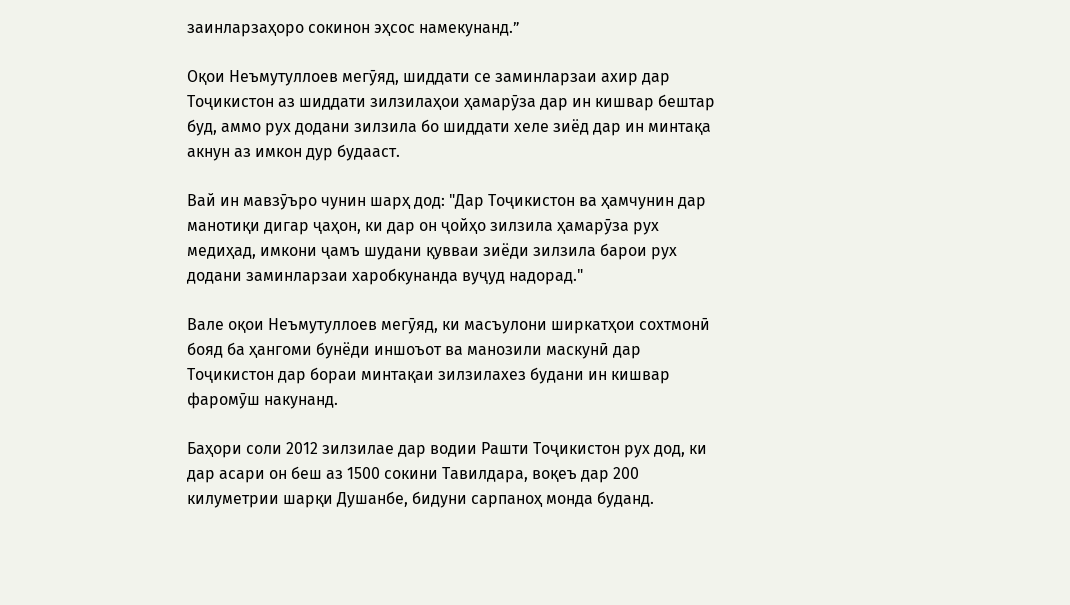заинларзаҳоро сокинон эҳсос намекунанд.”

Оқои Неъмутуллоев мегӯяд, шиддати се заминларзаи ахир дар Тоҷикистон аз шиддати зилзилаҳои ҳамарӯза дар ин кишвар бештар буд, аммо рух додани зилзила бо шиддати хеле зиёд дар ин минтақа акнун аз имкон дур будааст.

Вай ин мавзӯъро чунин шарҳ дод: "Дар Тоҷикистон ва ҳамчунин дар манотиқи дигар ҷаҳон, ки дар он ҷойҳо зилзила ҳамарӯза рух медиҳад, имкони ҷамъ шудани қувваи зиёди зилзила барои рух додани заминларзаи харобкунанда вуҷуд надорад."

Вале оқои Неъмутуллоев мегӯяд, ки масъулони ширкатҳои сохтмонӣ бояд ба ҳангоми бунёди иншоъот ва манозили маскунӣ дар Тоҷикистон дар бораи минтақаи зилзилахез будани ин кишвар фаромӯш накунанд.

Баҳори соли 2012 зилзилае дар водии Рашти Тоҷикистон рух дод, ки дар асари он беш аз 1500 сокини Тавилдара, воқеъ дар 200 килуметрии шарқи Душанбе, бидуни сарпаноҳ монда буданд.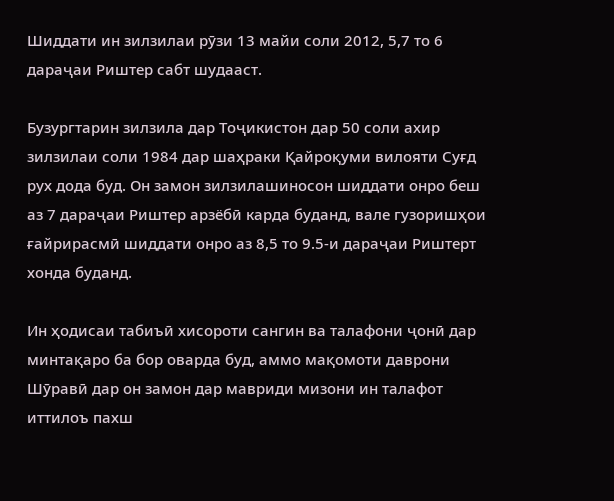Шиддати ин зилзилаи рӯзи 13 майи соли 2012, 5,7 то 6 дараҷаи Риштер сабт шудааст.

Бузургтарин зилзила дар Тоҷикистон дар 50 соли ахир зилзилаи соли 1984 дар шаҳраки Қайроқуми вилояти Суғд рух дода буд. Он замон зилзилашиносон шиддати онро беш аз 7 дараҷаи Риштер арзёбӣ карда буданд, вале гузоришҳои ғайрирасмӣ шиддати онро аз 8,5 то 9.5-и дараҷаи Риштерт хонда буданд.

Ин ҳодисаи табиъӣ хисороти сангин ва талафони ҷонӣ дар минтақаро ба бор оварда буд, аммо мақомоти даврони Шӯравӣ дар он замон дар мавриди мизони ин талафот иттилоъ пахш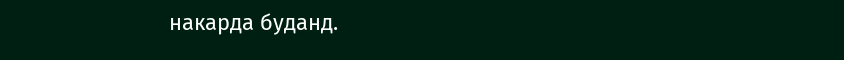накарда буданд.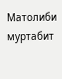Матолиби муртабит